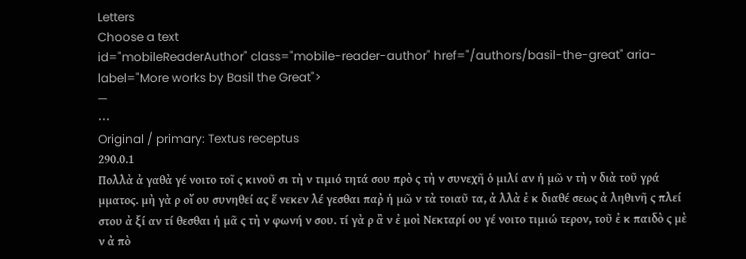Letters
Choose a text
id="mobileReaderAuthor" class="mobile-reader-author" href="/authors/basil-the-great" aria-label="More works by Basil the Great">
—
⋯
Original / primary: Textus receptus
290.0.1
Πολλὰ ἀ γαθὰ γέ νοιτο τοῖ ς κινοῦ σι τὴ ν τιμιό τητά σου πρὸ ς τὴ ν συνεχῆ ὁ μιλί αν ἡ μῶ ν τὴ ν διὰ τοῦ γρά μματος. μὴ γὰ ρ οἴ ου συνηθεί ας ἕ νεκεν λέ γεσθαι παῤ ἡ μῶ ν τὰ τοιαῦ τα, ἀ λλὰ ἐ κ διαθέ σεως ἀ ληθινῆ ς πλεί στου ἀ ξί αν τί θεσθαι ἡ μᾶ ς τὴ ν φωνή ν σου. τί γὰ ρ ἂ ν ἐ μοὶ Νεκταρί ου γέ νοιτο τιμιώ τερον, τοῦ ἐ κ παιδὸ ς μὲ ν ἀ πὸ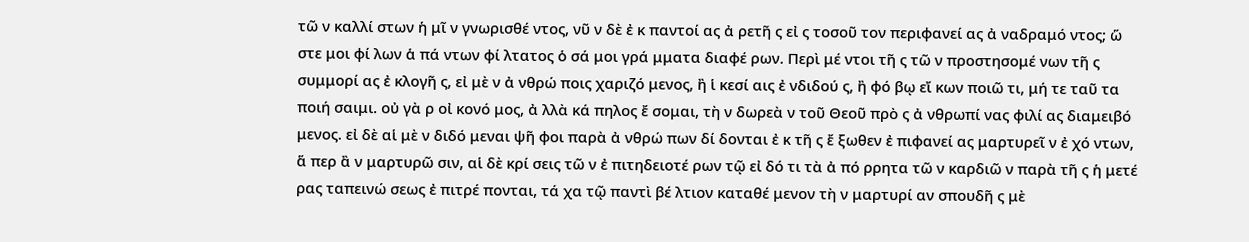τῶ ν καλλί στων ἡ μῖ ν γνωρισθέ ντος, νῦ ν δὲ ἐ κ παντοί ας ἀ ρετῆ ς εἰ ς τοσοῦ τον περιφανεί ας ἀ ναδραμό ντος; ὥ στε μοι φί λων ἁ πά ντων φί λτατος ὁ σά μοι γρά μματα διαφέ ρων. Περὶ μέ ντοι τῆ ς τῶ ν προστησομέ νων τῆ ς συμμορί ας ἐ κλογῆ ς, εἰ μὲ ν ἀ νθρώ ποις χαριζό μενος, ἢ ἱ κεσί αις ἐ νδιδού ς, ἢ φό βῳ εἴ κων ποιῶ τι, μή τε ταῦ τα ποιή σαιμι. οὐ γὰ ρ οἰ κονό μος, ἀ λλὰ κά πηλος ἔ σομαι, τὴ ν δωρεὰ ν τοῦ Θεοῦ πρὸ ς ἀ νθρωπί νας φιλί ας διαμειβό μενος. εἰ δὲ αἱ μὲ ν διδό μεναι ψῆ φοι παρὰ ἀ νθρώ πων δί δονται ἐ κ τῆ ς ἔ ξωθεν ἐ πιφανεί ας μαρτυρεῖ ν ἐ χό ντων, ἅ περ ἂ ν μαρτυρῶ σιν, αἱ δὲ κρί σεις τῶ ν ἐ πιτηδειοτέ ρων τῷ εἰ δό τι τὰ ἀ πό ρρητα τῶ ν καρδιῶ ν παρὰ τῆ ς ἡ μετέ ρας ταπεινώ σεως ἐ πιτρέ πονται, τά χα τῷ παντὶ βέ λτιον καταθέ μενον τὴ ν μαρτυρί αν σπουδῆ ς μὲ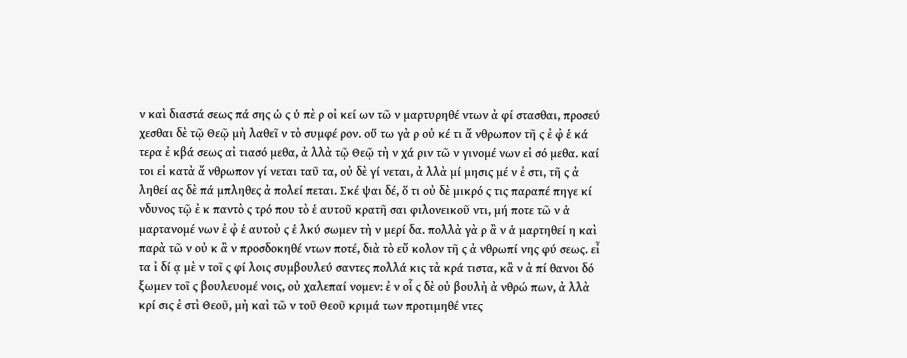ν καὶ διαστά σεως πά σης ὡ ς ὑ πὲ ρ οἰ κεί ων τῶ ν μαρτυρηθέ ντων ἀ φί στασθαι, προσεύ χεσθαι δὲ τῷ Θεῷ μὴ λαθεῖ ν τὸ συμφέ ρον. οὕ τω γὰ ρ οὐ κέ τι ἄ νθρωπον τῆ ς ἐ φ̓ ἑ κά τερα ἐ κβά σεως αἰ τιασό μεθα, ἀ λλὰ τῷ Θεῷ τὴ ν χά ριν τῶ ν γινομέ νων εἰ σό μεθα. καί τοι εἰ κατὰ ἄ νθρωπον γί νεται ταῦ τα, οὐ δὲ γί νεται, ἀ λλὰ μί μησις μέ ν ἐ στι, τῆ ς ἀ ληθεί ας δὲ πά μπληθες ἀ πολεί πεται. Σκέ ψαι δέ, ὅ τι οὐ δὲ μικρό ς τις παραπέ πηγε κί νδυνος τῷ ἐ κ παντὸ ς τρό που τὸ ἑ αυτοῦ κρατῆ σαι φιλονεικοῦ ντι, μή ποτε τῶ ν ἁ μαρτανομέ νων ἐ φ̓ ἑ αυτοὺ ς ἑ λκύ σωμεν τὴ ν μερί δα. πολλὰ γὰ ρ ἂ ν ἁ μαρτηθεί η καὶ παρὰ τῶ ν οὐ κ ἂ ν προσδοκηθέ ντων ποτέ, διὰ τὸ εὔ κολον τῆ ς ἀ νθρωπί νης φύ σεως. εἶ τα ἰ δί ᾳ μὲ ν τοῖ ς φί λοις συμβουλεύ σαντες πολλά κις τὰ κρά τιστα, κἂ ν ἀ πί θανοι δό ξωμεν τοῖ ς βουλευομέ νοις, οὐ χαλεπαί νομεν: ἐ ν οἷ ς δὲ οὐ βουλὴ ἀ νθρώ πων, ἀ λλὰ κρί σις ἐ στὶ Θεοῦ, μὴ καὶ τῶ ν τοῦ Θεοῦ κριμά των προτιμηθέ ντες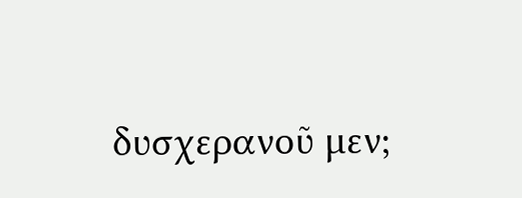δυσχερανοῦ μεν;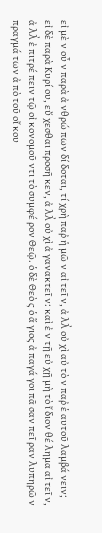εἰ μὲ ν οὖ ν παρὰ ἀ νθρώ πων δί δοται, τί χρὴ παῤ ἡ μῶ ν αἰ τεῖ ν, ἀ λλ̓ οὐ χὶ αὐ τὸ ν παῤ ἑ αυτοῦ λαμβά νειν; εἰ δὲ παρὰ Κυρί ου, εὔ χεσθαι προσῆ κεν, ἀ λλ̓ οὐ χὶ ἀ γανακτεῖ ν: καὶ ἐ ν τῇ εὐ χῇ μὴ τὸ ἴ διον θέ λημα αἰ τεῖ ν, ἀ λλ̓ ἐ πιτρέ πειν τῷ οἰ κονομοῦ ντι τὸ συμφέ ρον Θεῷ. ὁ δὲ Θεὸ ς ὁ ἅ γιος ἀ παγά γοι πᾶ σαν πεῖ ραν λυπηρῶ ν πραγμά των ἀ πὸ τοῦ οἴ κου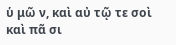ὑ μῶ ν, καὶ αὐ τῷ τε σοὶ καὶ πᾶ σι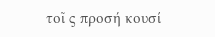τοῖ ς προσή κουσί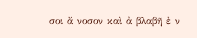σοι ἄ νοσον καὶ ἀ βλαβῆ ἐ ν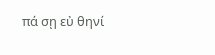πά σῃ εὐ θηνί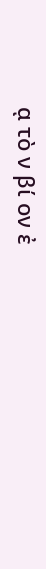ᾳ τὸ ν βί ον ἐ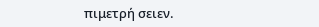πιμετρή σειεν.